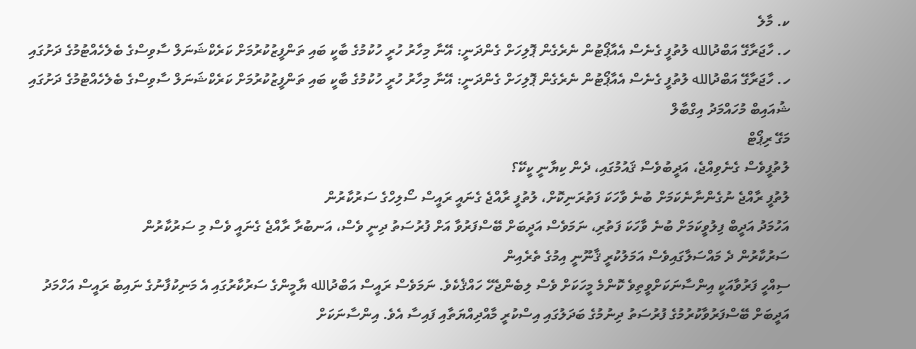ކ. މާލެ
ހ. ހާޖަރާގޭ އަބްދުالله ލުތުފީ ގެނެސް އެއާޕޯޓުން ނެރެގެން ޕޮލިހަށް ގެންދަނީ: އޭނާ މިހާރު ހުރީ ހުކުމުގެ ބާކީ ބައި ތަންފީޒުކުރުމަށް ކަރެކްޝަނަލް ސާވިސްގެ ބެލެހެއްޓުމުގެ ދަށުގައި
ހ. ހާޖަރާގޭ އަބްދުالله ލުތުފީ ގެނެސް އެއާޕޯޓުން ނެރެގެން ޕޮލިހަށް ގެންދަނީ: އޭނާ މިހާރު ހުރީ ހުކުމުގެ ބާކީ ބައި ތަންފީޒުކުރުމަށް ކަރެކްޝަނަލް ސާވިސްގެ ބެލެހެއްޓުމުގެ ދަށުގައި
ޝުއައިބް މުހައްމަދު އިގްބާލް
މަގޭ ރިޕޯޓް
ލުތުފީވެސް ގެނެވިއްޖެ، އަދީބުވެސް ޤައުމުގައި، ދެން ކިޔާނީ ކީކޭ؟
ލުތުފީ ރާއްޖެ ނުގެންނާނެކަމަށް ބުނެ ވާހަކަ ފަތުރަނިކޮށް، ލުތުފީ ރާއްޖެ ގެނައީ ރައީސް ސޯލިހްގެ ސަރުކާރުން
އަހުމަދު އަދީބް ފިލުވީކަމަށް ބުނެ ވާހަކަ ފަތުރި، ނަމަވެސް އަދީބަށް ބޭސްފަރުވާ އަށް ފުރުސަތު ދިނީ ވެސް، އަނބުރާ ރާއްޖެ ގެނައީ ވެސް މި ސަރުކާރުން
ސަރުކާރުން ދެ މައްސަލާގައިވެސް އަމަލުކުރީ ޤާނޫނީ އިމުގެ ތެރެއިން
ސިއްހީ ފަރުވާއަކީ އިންސާނަކަށްވީތިވެ ކޮންމެ މީހަކަށް ވެސް ލިބެންޖެހޭ ހައްޤެކެވެ. ނަމަވެސް ރައީސް އަބްދުالله ޔާމީންގެ ސަރުކާރުގައި އެ މަނިކުފާނުގެ ނައިބު ރައީސް އަހްމަދު އަދީބަށް ބޭސްފަރުވާކުރުމުގެ ފުރުސަތު ދިނުމުގެ ބަދަލުގައި އިސްކުރީ މާއްދިއްޔަތާއި ފައިސާ އެވެ. އިންސާނަކަށް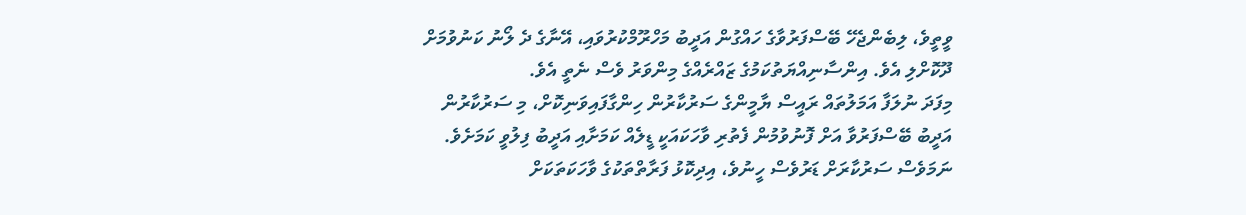ވީތީވެ، ލިބެންޖެހޭ ބޭސްފަރުވާގެ ހައްގުން އަދީބު މަހްރޫމްކުރުވައި، އޭނާގެ ދެ ލޯނު ކަނުވުމަށް ދޫކޮށްލި އެވެ. އިންސާނިއްޔަތުކަމުގެ ޒައްރެއްގެ މިންވަރު ވެސް ނެތީ އެވެ.
މިފަދަ ނުލަފާ އަމަލުތައް ރައީސް ޔާމީންގެ ސަރުކާރުން ހިންގާފައިވަނިކޮށް، މި ސަރުކާރުން އަދީބު ބޭސްފަރުވާ އަށް ފޮނުވުމުން ފެތުރި ވާހަކައަކީ ޑީލެއް ކަމަށާއި އަދީބު ފިލުވީ ކަމަށެވެ. ނަމަވެސް ސަރުކާރަށް ޑަރުވެސް ހީނުވެ، އިދިކޮޅު ފަރާތްތަކުގެ ވާހަކަތަކަށް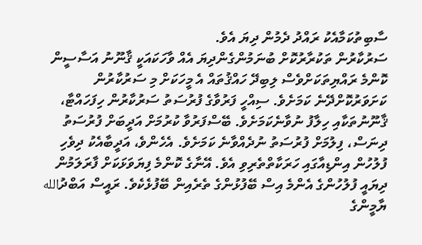ސާބިތުކަމާއެކު ރައްދު ދެމުން ދިޔަ އެވެ.
ސަރުކާރުން ތަކުރާރުކޮށް ބުނަމުންގެންދިޔަ އެއް ވާހަކައަކީ ޤާނޫނު އަސާސީން ކޮންމެ ރައްޔިތަކަށްވެސް ލިބިދޭ ހައްޤުތައް އެ މީހަކަށް މި ސަރުކާރުން ކަށަވަރުކޮށްދޭނެ ކަމަށެވެ. ސިއްހީ ފަރުވާގެ ފުރުސަތު ސަރުކާރުން ހިފަހައްޓާ، ޤާނޫނުތަކާއި ހިލާފު ނުވާނެކަމަށެވެ. ބޭސްފަރުވާ ކުރުމަށް އަދީބަށް ފުރުސަތު ދިނަސް، ފިލުމަށް ފުރުސަތު ނުދެއްވާނެ ކަމަށެވެ. އެހެންވެ، އަދީބާއެކު ދިވެހި ފުލުހުން އިންޑިއާގައި ހަރަކާތްތެރިވި އެވެ. އޭނާގެ ކޮންމެ ފިޔަވަޅަކަށް ފާރަލަމުން ދިޔައީ ފުލުހުންގެ އެންމެ އިސް ބޭފުޅުންގެ ތެރެއިން ބޭފުޅެކެވެ. ރައީސް އަބްދުالله ޔާމީންގެ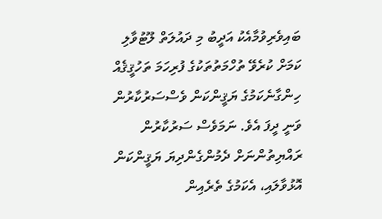ބައިވެރިވުމާއެކު އަދީބު މި ދައުލަތް ލޫޓުވާލި ކަމަށް ކުރެވޭ ތުހްމަތުތަކުގެ ފުރިހަމަ ތަހުޤީޤެއް ހިންގާނެކަމުގެ ޔަޤީންކަން ވެސްސަރުކާރުން ވަނީ ދީފަ އެވެ. ނަމަވެސް ސަރުކާރުން ރައްޔިތުންނަށް ދެމުންގެންދިޔަ ޔަޤީންކަން އޮޅުވާލައި، އެކަމުގެ ތެރެއިން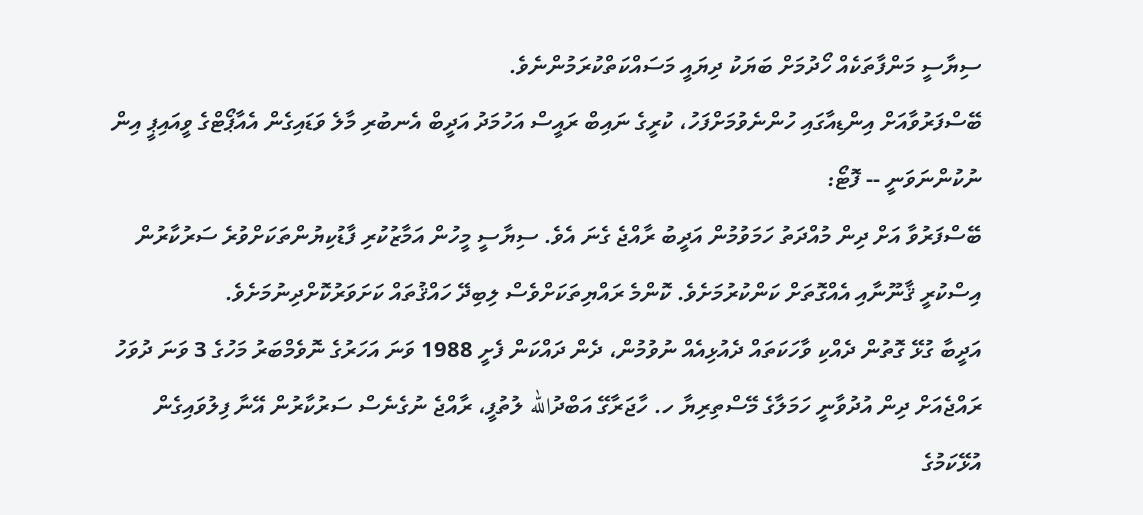ސިޔާސީ މަންފާތަކެއް ހޯދުމަށް ބަޔަކު ދިޔައީ މަސައްކަތްކުރަމުންނެވެ.
ބޭސްފަރުވާއަށް އިންޑިއާގައި ހުންނެވުމަށްފަހު، ކުރީގެ ނައިބް ރައީސް އަހުމަދު އަދީބް އެނބުރި މާލެ ވަޑައިގެން އެއާޕޯޓްގެ ވީއައިޕީ އިން ނުކުންނަވަނީ -- ފޮޓޯ:
ބޭސްފަރުވާ އަށް ދިން މުއްދަތު ހަމަވުމުން އަދީބު ރާއްޖެ ގެނަ އެވެ. ސިޔާސީ މީހުން އަމާޒުކުރި ފާޑުކިޔުންތަކަށްވުރެ ސަރުކާރުން އިސްކުރީ ޤާނޫނާއި އެއްގޮތަށް ކަންކުރުމަށެވެ. ކޮންމެ ރައްޔިތަކަށްވެސް ލިބިދޭ ހައްޤުތައް ކަށަވަރުކޮށްދިނުމަށެވެ.
އަދީބާ ގުޅޭ ގޮތުން ދެއްކި ވާހަކަތައް ދެއުޅިއެއް ނުވުމުން، ދެން ދައްކަން ފެށީ 1988 ވަނަ އަހަރުގެ ނޮވެމްބަރު މަހުގެ 3 ވަނަ ދުވަހު ރައްޖެއަށް ދިން އުދުވާނީ ހަމަލާގެ މޭސްތިރިޔާ ހ. ހާޖަރާގޭ އަބްދުالله ލުތުފީ، ރާއްޖެ ނުގެނެސް ސަރުކާރުން އޭނާ ފިލުވައިގެން އުޅޭކަމުގެ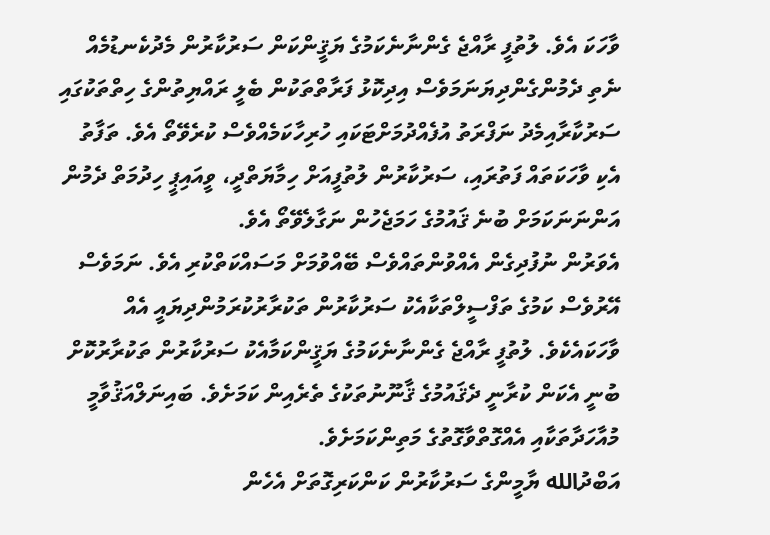ވާހަކަ އެވެ. ލުތުފީ ރާއްޖެ ގެންނާނެކަމުގެ ޔަޤީންކަން ސަރުކާރުން މެދުކެނޑުމެއް ނެތި ދެމުންގެންދިޔަނަމަވެސް އިދިކޮޅު ފަރާތްތަކުން ބެލީ ރައްޔިތުންގެ ހިތްތަކުގައި ސަރުކާރާއިމެދު ނަފްރަތު އުފެއްދުމަށްޓަކައި ހުރިހާކަމެއްވެސް ކުރެވޭތޯ އެވެ. ތަފާތު އެކި ވާހަކަތައް ފަތުރައި، ސަރުކާރުން ލުތުފީއަށް ހިމާޔަތްދީ، ވީއައިޕީ ހިދުމަތް ދެމުން އަންނަނަކަމަށް ބުނެ ޤައުމުގެ ހަމަޖެހުން ނަގާލެވޭތޯ އެވެ.
އެވަރުން ނުފުދިގެން އެއްވުންތައްވެސް ބޭއްވުމަށް މަސައްކަތްކުރި އެވެ. ނަމަވެސް އޭރުވެސް ކަމުގެ ތަފްސީލްތަކާއެކު ސަރުކާރުން ތަކުރާރުކުރަމުންދިޔައީ އެއް ވާހަކައެކެވެ. ލުތުފީ ރާއްޖެ ގެންނާނެކަމުގެ ޔަޤީންކަމާއެކު ސަރުކާރުން ތަކުރާރުކޮށް ބުނީ އެކަން ކުރާނީ ދެޤައުމުގެ ޤާނޫނުތަކުގެ ތެރެއިން ކަމަށެވެ. ބައިނަލްއަޤުވާމީ މުއާހަދާތަކާއި އެއްގޮތްވާގޮތުގެ މަތިންކަމަށެވެ.
އަބްދުالله ޔާމީންގެ ސަރުކާރުން ކަންކަރިގޮތަށް އެހެން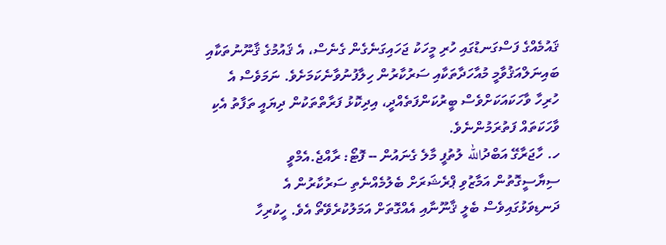ޤައުމެއްގެ ފަސްގަނޑުގައި ހުރި މީހަކު ޖަހައިގަނެގެން ގެނެސް، އެ ޤައުމުގެ ޤާނޫނުތަކާއި ބައިނަލްއަޤުވާމީ މުއާހަދާތަކާއި ސަރުކާރުން ހިލާފުނުވާނެކަމަށެވެ. ނަމަވެސް އެ ހުރިހާ ވާހަކައަކަށްވެސް ބީރުކަންފަތެއްދީ، އިދިކޮޅު ފަރާތްތަކުން ދިޔައީ ތަފާތު އެކި ވާހަކަތައް ފަތުރަމުންނެވެ.
ހ. ހާޖަރާގޭ އަބްދުالله ލުތުފީ މާލެ ގެނައުން -- ފޮޓޯ: ރާއްޖެ.އެމްވީ
ސިޔާސީގޮތުން އަމާޒުވި ޕްރެޝަރަށް ބެލުމެއްނެތި ސަރުކާރުން އެ ދަނޑިވަޅުގައިވެސް ބެލީ ޤާނޫނާއި އެއްގޮތަށް އަމަލުކުރެވޭތޯ އެވެ. ހީކުރިހާ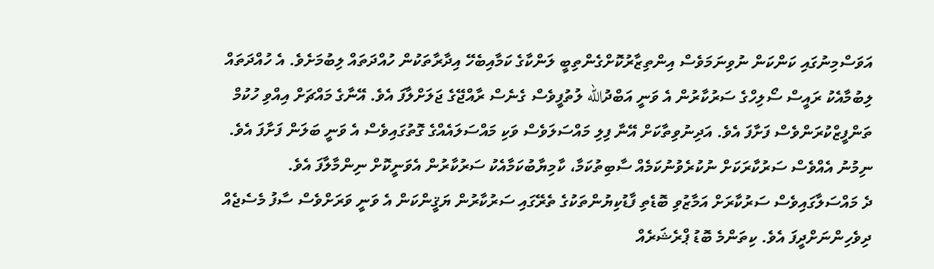އަވަސްމިނުގައި ކަންކަން ނުވިނަމަވެސް އިންތިޒާރުކޮށްގެންތިބީ ލަންކާގެ ކަމާއިބެހޭ އިދާރާތަކުން ހުއްދަތައް ލިބުމަށެވެ. އެ ހުއްދަތައް ލިބުމާއެކު ރައީސް ސޯލިހްގެ ސަރުކާރުން އެ ވަނީ އަބްދުالله ލުތުފީވެސް ގެނެސް ރާއްޖޭގެ ޖަލަށްލާފަ އެވެ. އޭނާގެ މައްޗަށް އިއްވި ހުކުމް ތަންފީޒްކުރަންވެސް ފަށާފަ އެވެ. އަދިނުވިތާކަށް އޭނާ ފިލި މައްސަލަވެސް ވަކި މައްސަލައެއްގެ ގޮތުގައިވެސް އެ ވަނީ ބަލަން ފަށާފަ އެވެ.
ނިމުނު އެއްވެސް ސަރުކާރަކަށް ނުކުރެވުނުކަމެއް ސާބިތުކަމާ، ކާމިޔާބުކަމާއެކު ސަރުކާރުން އެވަނީކޮށް ނިންމާލާފަ އެވެ.
ދެ މައްސަލާގައިވެސް ސަރުކާރަށް އަމާޒުވި ބޮޑެތި ފާޑުކިޔުންތަކުގެ ތެރޭގައި ސަރުކާރުން ޔަޤީންކަން އެ ވަނީ ވަރަށްވެސް ސާފު މެސެޖެއް ދިވެހިންނަށްދީފަ އެވެ. ކިތަންމެ ބޮޑު ޕްރެޝަރެއް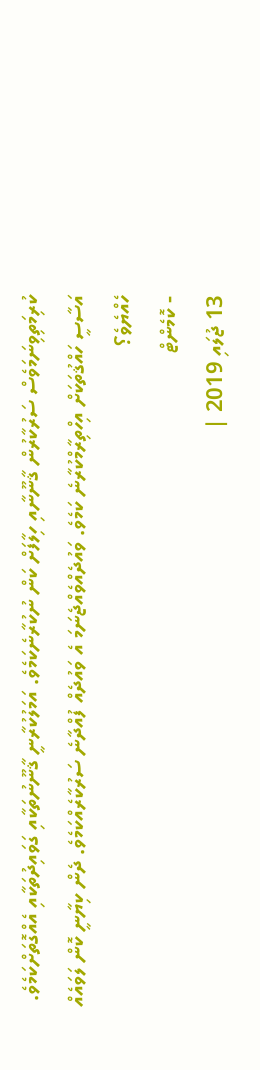ކުރިމަތިވިނަމަވެސް ސަރުކާރުން ޤާނޫނާއި ހިލާފަށް ކަން ނުކުރާނެކަމެވެ. އަމަލުކުރާނީ ޤާނޫނުތަކާއި ގަވައިދުތަކާއި އެއްގޮތަށްކަމެވެ. އަސާސީ ހައްޤުތަކަށް އިހްތިރާމްކުރާނެ ކަމެވެ. ވައުދެއްވެއްޖެނަމަ އެ ވައުދެއް ފުއްދާނެ ސަރުކާރެއްކަމެވެ. ދެން ކިޔާނީ ކޮން ލަވައެއް ހެއްޔެވެ؟
- ކޮމެންޓް
13 ޖުލައި 2019 |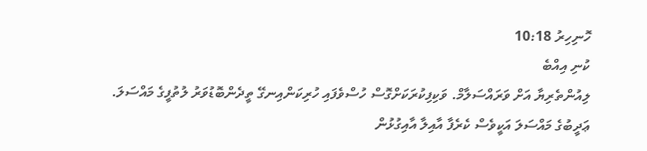ހޮނިހިރު 10:18
ކުނި އިއްބެ
ލިއުންތެރިޔާ އަށް ވަރައްސަލާމް. ވަކިފިކުރަކަށްގޮސް ހުސްވެފައި ހުރިކަންއިނގޭ ތީދެންބޮޑުވަރު ލުތުފީގެ މައްސަލަ. ޢަދީބުގެ މައްސަލަ އަކީވެސް ކެރެފާ އާއިލާ އާއިގުޅުން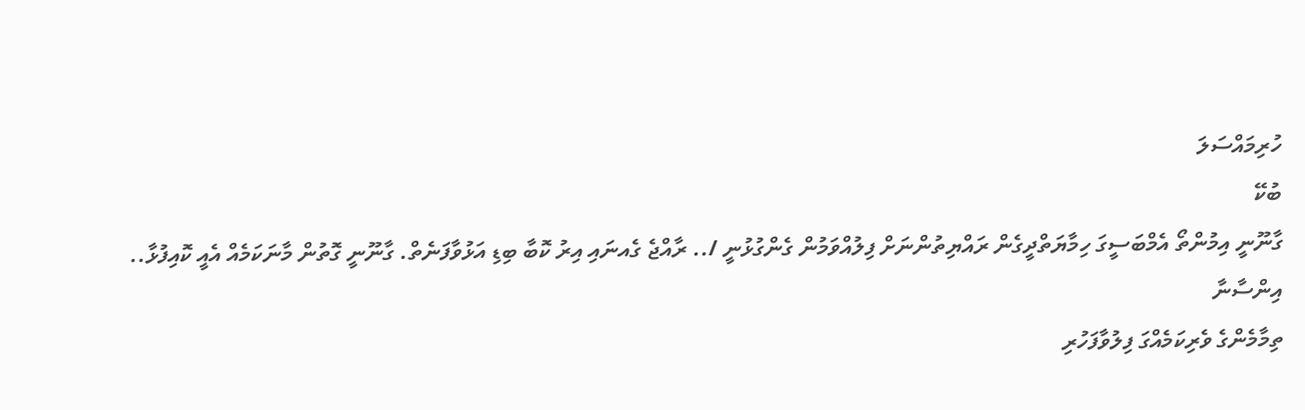ހުރިމައްސަލަ
ބުކޭ
ގާނޫނީ އިމުންތޯ އެމްބަސީގަ ހިމާޔަތްދީގެން ރައްޔިތުންނަށް ފިލުއްވަމުން ގެންގުޅުނީ /.. ރާއްޖެ ގެއނައި އިރު ކޮބާ ބިޑި އަޅުވާފަނެތް. ގާނޫނީ ގޮތުން މާނަކަމެއް އެއީ ކޮއިފުޅާ..
އިންސާނާ
ތިމާމެންގެ ވެރިކަމެއްގަ ފިލުވާފަހުރި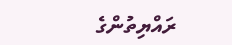ރައްޔިތުންގެ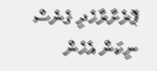ޕޮރެށާރާހެދި ގެނެސް ނިކަން އެހެން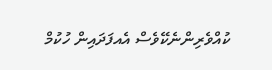ކުއްވެރިންނެކޭވެސް އެއފަދައިން ހުކުމް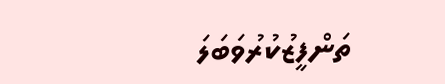ތަންފީޒުކުރުވަބަލަ